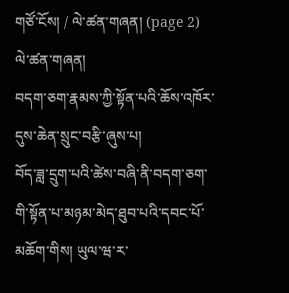གཙོ་ངོས། / ལེ་ཚན་གཞན། (page 2)
ལེ་ཚན་གཞན།
བདག་ཅག་རྣམས་ཀྱི་སྟོན་པའི་ཆོས་འཁོར་དུས་ཆེན་སྲུང་བརྩི་ཞུས་པ།
བོད་ཟླ་དྲུག་པའི་ཚེས་བཞི་ནི་བདག་ཅག་གི་སྟོན་པ་མཉམ་མེད་ཐུབ་པའི་དབང་པོ་མཆོག་གིས། ཡུལ་ཝ་ར་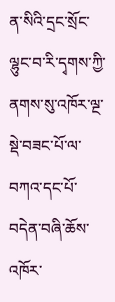ན་སིའི་དྲང་སྲོང་ལྷུང་བ་རི་དྭགས་ཀྱི་ནགས་སུ་འཁོར་ལྔ་སྡེ་བཟང་པོ་ལ་བཀའ་དང་པོ་བདེན་བཞི་ཆོས་འཁོར་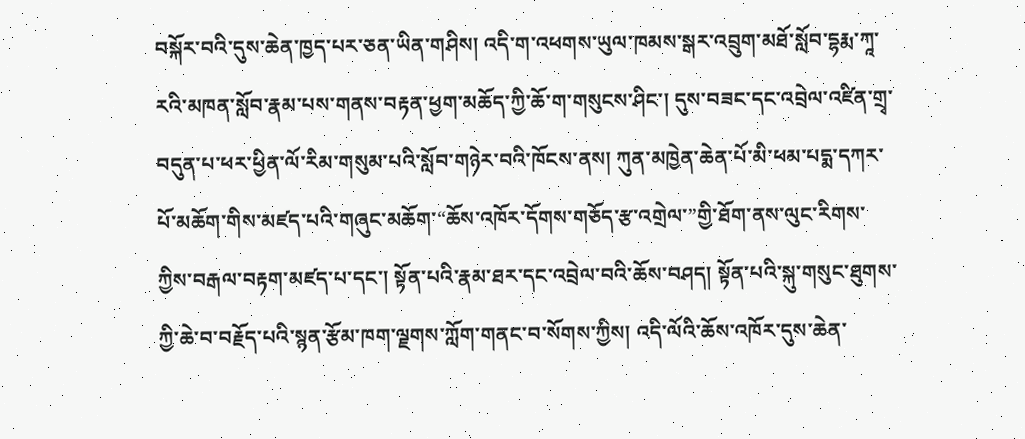བསྐོར་བའི་དུས་ཆེན་ཁྱད་པར་ཅན་ཡིན་གཤིས། འདི་ག་འཕགས་ཡུལ་ཁམས་སྒར་འབྲུག་མཐོ་སློབ་དྷརྨ་ཀཱ་རའི་མཁན་སློབ་རྣམ་པས་གནས་བརྟན་ཕྱག་མཆོད་ཀྱི་ཆོ་ག་གསུངས་ཤིང་། དུས་བཟང་དང་འབྲེལ་འཛིན་གྲྭ་བདུན་པ་ཕར་ཕྱིན་ལོ་རིམ་གསུམ་པའི་སློབ་གཉེར་བའི་ཁོངས་ནས། ཀུན་མཁྱེན་ཆེན་པོ་མི་ཕམ་པདྨ་དཀར་པོ་མཆོག་གིས་མཛད་པའི་གཞུང་མཆོག་“ཆོས་འཁོར་དོགས་གཅོད་རྩ་འགྲེལ་”གྱི་ཐོག་ནས་ལུང་རིགས་ཀྱིས་བརྒལ་བརྟག་མཛད་པ་དང་། སྟོན་པའི་རྣམ་ཐར་དང་འབྲེལ་བའི་ཆོས་བཤད། སྟོན་པའི་སྐུ་གསུང་ཐུགས་ཀྱི་ཆེ་བ་བརྗོད་པའི་སྙན་རྩོམ་ཁག་ལྗགས་ཀློག་གནང་བ་སོགས་ཀྱིས། འདི་ལོའི་ཆོས་འཁོར་དུས་ཆེན་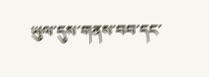ཡུལ་དུས་གནས་བབ་དང་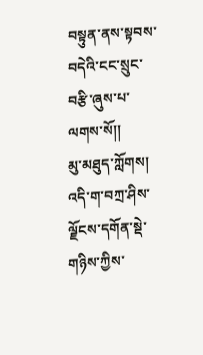བསྟུན་ནས་སྟབས་བདེའི་ངང་སྲུང་བརྩི་ཞུས་པ་ལགས་སོ།།
མུ་མཐུད་ཀློགས།
འདི་ག་བཀྲ་ཤིས་ལྗོངས་དགོན་སྡེ་གཉིས་ཀྱིས་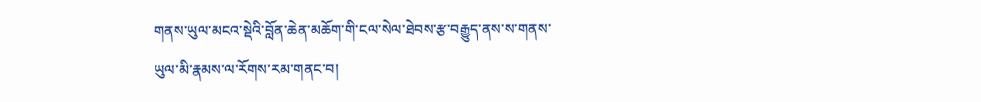གནས་ཡུལ་མངའ་སྡེའི་བློན་ཆེན་མཆོག་གི་ངལ་སེལ་ཐེབས་རྩ་བརྒྱུད་ནས་ས་གནས་ཡུལ་མི་རྣམས་ལ་རོགས་རམ་གནང་བ།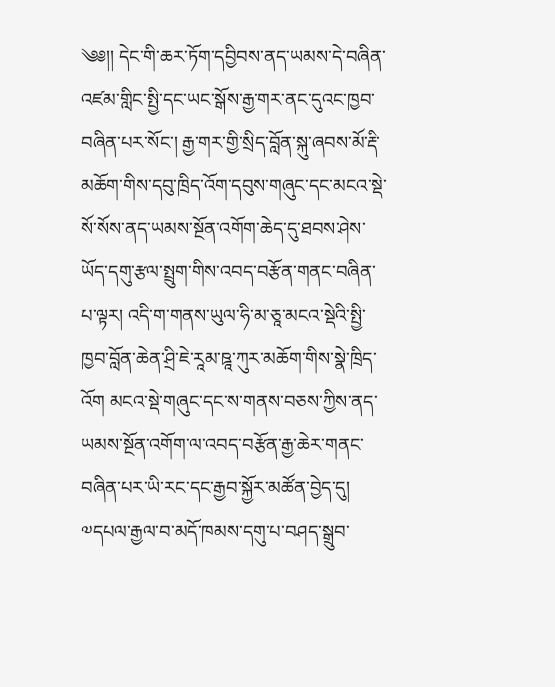༄༅།། དེང་གི་ཆར་ཏོག་དབྱིབས་ནད་ཡམས་དེ་བཞིན་འཛམ་གླིང་སྤྱི་དང་ཡང་སྒོས་རྒྱ་གར་ནང་དུའང་ཁྱབ་བཞིན་པར་སོང་། རྒྱ་གར་གྱི་སྲིད་བློན་སྐུ་ཞབས་མོ་རྡི་མཆོག་གིས་དབུ་ཁྲིད་འོག་དབུས་གཞུང་དང་མངའ་སྡེ་སོ་སོས་ནད་ཡམས་སྔོན་འགོག་ཆེད་དུ་ཐབས་ཤེས་ཡོད་དགུ་རྩལ་སྤྲུག་གིས་འབད་བརྩོན་གནང་བཞིན་པ་ལྟར། འདི་ག་གནས་ཡུལ་ཧི་མ་ཅཱ་མངའ་སྡེའི་སྤྱི་ཁྱབ་བློན་ཆེན་ཤྲི་ཇེ་རཱམ་ཋཱ་ཀུར་མཆོག་གིས་སྣེ་ཁྲིད་འོག མངའ་སྡེ་གཞུང་དང་ས་གནས་བཅས་ཀྱིས་ནད་ཡམས་སྔོན་འགོག་ལ་འབད་བརྩོན་རྒྱ་ཆེར་གནང་བཞིན་པར་ཡི་རང་དང་རྒྱབ་སྐྱོར་མཚོན་བྱེད་དུ། ༧དཔལ་རྒྱལ་བ་མདོ་ཁམས་དགུ་པ་བཤད་སྒྲུབ་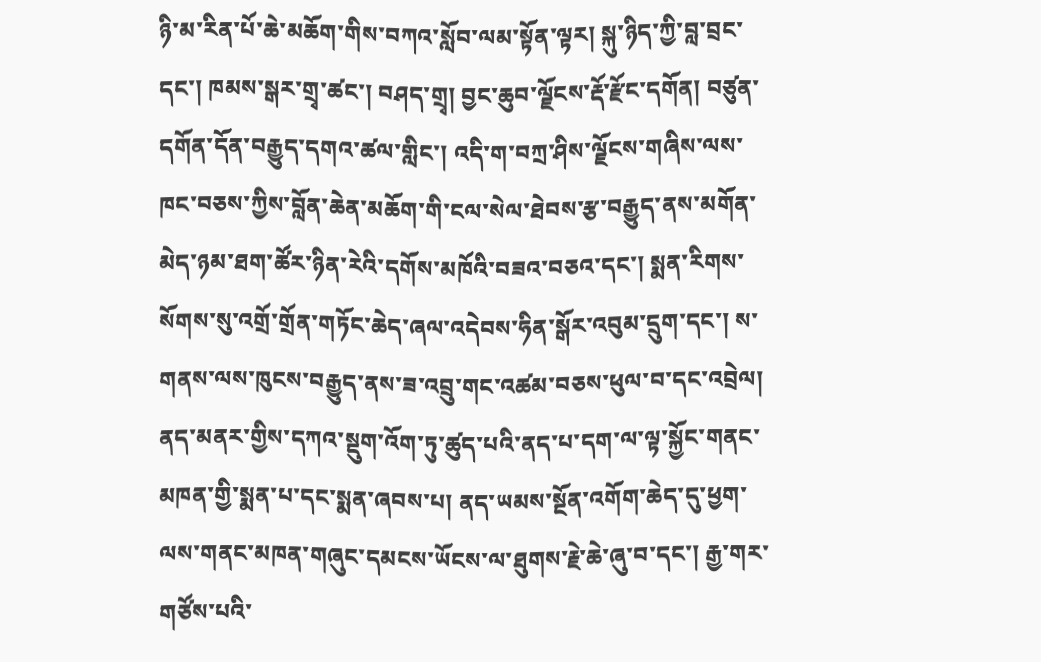ཉི་མ་རིན་པོ་ཆེ་མཆོག་གིས་བཀའ་སློབ་ལམ་སྟོན་ལྟར། སྐུ་ཉིད་ཀྱི་བླ་བྲང་དང་། ཁམས་སྒར་གྲྭ་ཚང་། བཤད་གྲྭ། བྱང་ཆུབ་ལྗོངས་རྡོ་རྫོང་དགོན། བཙུན་དགོན་དོན་བརྒྱུད་དགའ་ཚལ་གླིང་། འདི་ག་བཀྲ་ཤིས་ལྗོངས་གཞིས་ལས་ཁང་བཅས་ཀྱིས་བློན་ཆེན་མཆོག་གི་ངལ་སེལ་ཐེབས་རྩ་བརྒྱུད་ནས་མགོན་མེད་ཉམ་ཐག་ཚོར་ཉིན་རེའི་དགོས་མཁོའི་བཟའ་བཅའ་དང་། སྨན་རིགས་སོགས་སུ་འགྲོ་གྲོན་གཏོང་ཆེད་ཞལ་འདེབས་ཧིན་སྒོར་འབུམ་དྲུག་དང་། ས་གནས་ལས་ཁུངས་བརྒྱུད་ནས་ཟ་འབྲུ་གང་འཚམ་བཅས་ཕུལ་བ་དང་འབྲེལ། ནད་མནར་གྱིས་དཀའ་སྡུག་འོག་ཏུ་ཚུད་པའི་ནད་པ་དག་ལ་ལྟ་སྐྱོང་གནང་མཁན་གྱི་སྨན་པ་དང་སྨན་ཞབས་པ། ནད་ཡམས་སྔོན་འགོག་ཆེད་དུ་ཕྱག་ལས་གནང་མཁན་གཞུང་དམངས་ཡོངས་ལ་ཐུགས་རྗེ་ཆེ་ཞུ་བ་དང་། རྒྱ་གར་གཙོས་པའི་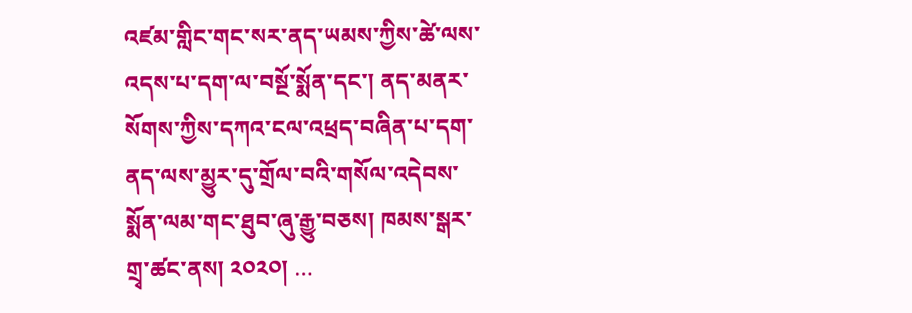འཛམ་གླིང་གང་སར་ནད་ཡམས་ཀྱིས་ཚེ་ལས་འདས་པ་དག་ལ་བསྔོ་སྨོན་དང་། ནད་མནར་སོགས་ཀྱིས་དཀའ་ངལ་འཕྲད་བཞིན་པ་དག་ནད་ལས་མྱུར་དུ་གྲོལ་བའི་གསོལ་འདེབས་སྨོན་ལམ་གང་ཐུབ་ཞུ་རྒྱུ་བཅས། ཁམས་སྒར་གྲྭ་ཚང་ནས། ༢༠༢༠། …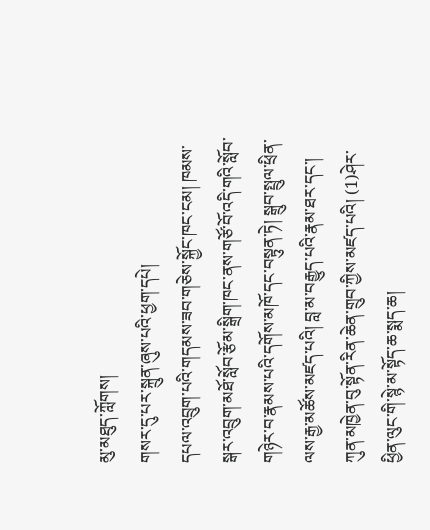མུ་མཐུད་ཀློགས།
གསར་དུ་པར་སྐྲུན་ཞུས་པའི་ཕྱག་དཔེ།
དཔལ་འབྲུག་པའི་གདམས་ཟབ་གཅེས་སྐྱོང་ཁང་ངམ། ཁམས་སྒར་འབྲུག་མཐོ་སློབ་རྩོམ་སྒྲིག་ཁང་ནས་གཙོ་བོ་འདི་གའི་སློབ་གཉེར་བ་རྣམས་པའི་དགོས་མཁོ་དང་བསྟུན་ཏེ། སྒྲུབ་སྤྲུལ་ཕྲིན་ལས་རྒྱ་མཚོས་མཛད་པའི། བླ་མ་བརྒྱུད་པའི་རྣམ་ཐར་དང་། ཀུན་མཁྱེན་བུ་སྟོན་རིན་ཆེན་གྲུབ་ཀྱིས་མཛད་པའི། (1)ཤེར་ཕྱིན་ལུང་གི་སྙེ་མ་སྟོད་ཆ་སྨད་ཆ།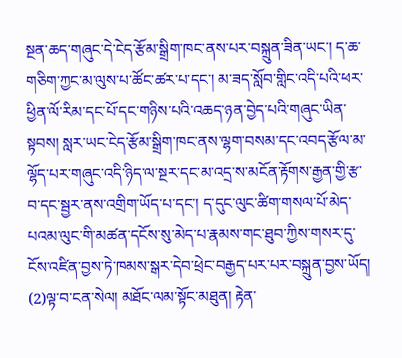སྔན་ཆད་གཞུང་དེ་ངེད་རྩོམ་སྒྲིག་ཁང་ནས་པར་བསྐྲུན་ཟིན་ཡང་། ད་ཆ་གཅིག་ཀྱང་མ་ལུས་པ་ཚོང་ཚར་པ་དང་། མ་ཟད་སློབ་གླིང་འདི་པའི་ཕར་ཕྱིན་ལོ་རིམ་དང་པོ་དང་གཉིས་པའི་འཆད་ཉན་བྱེད་པའི་གཞུང་ཡིན་སྟབས། སླར་ཡང་ངེད་རྩོམ་སྒྲིག་ཁང་ནས་ལྷག་བསམ་དང་འབད་རྩོལ་མ་ལྷོད་པར་གཞུང་འདི་ཉིད་ལ་སྔར་དང་མ་འདྲ་ས་མངོན་རྟོགས་རྒྱན་གྱི་རྩ་བ་དང་སྦྱར་ནས་འགྲིག་ཡོད་པ་དང་། ད་དུང་ལུང་ཚིག་གསལ་པོ་མེད་པའམ་ལུང་གི་མཚན་དངོས་སུ་མེད་པ་རྣམས་གང་ཐུབ་ཀྱིས་གསར་དུ་ངོས་འཛིན་བྱས་ཏེ་ཁམས་སྒར་དེབ་ཕྲེང་བརྒྱད་པར་པར་བསྐྲུན་བྱས་ཡོད། (2)ལྟ་བ་ངན་སེལ། མཐོང་ལམ་སྟོང་མཐུན། རྟེན་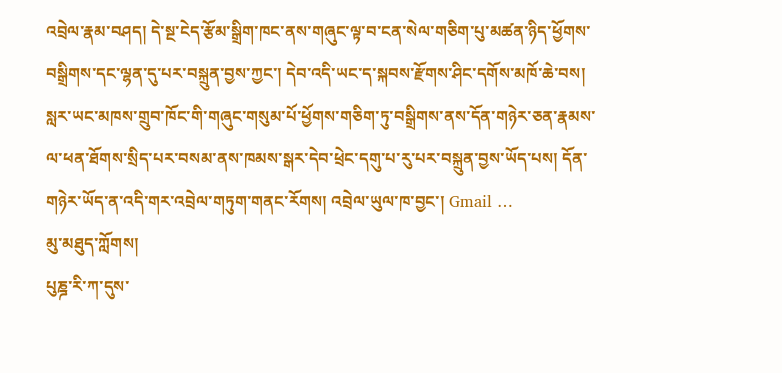འབྲེལ་རྣམ་བཤད། དེ་སྔ་ངེད་རྩོམ་སྒྲིག་ཁང་ནས་གཞུང་ལྟ་བ་ངན་སེལ་གཅིག་པུ་མཚན་ཉིད་ཕྱོགས་བསྒྲིགས་དང་ལྷན་དུ་པར་བསྐྲུན་བྱས་ཀྱང་། དེབ་འདི་ཡང་ད་སྐབས་རྫོགས་ཤིང་དགོས་མཁོ་ཆེ་བས། སླར་ཡང་མཁས་གྲུབ་ཁོང་གི་གཞུང་གསུམ་པོ་ཕྱོགས་གཅིག་ཏུ་བསྒྲིགས་ནས་དོན་གཉེར་ཅན་རྣམས་ལ་ཕན་ཐོགས་སྲིད་པར་བསམ་ནས་ཁམས་སྒར་དེབ་ཕྲེང་དགུ་པ་རུ་པར་བསྐྲུན་བྱས་ཡོད་པས། དོན་གཉེར་ཡོད་ན་འདི་གར་འབྲེལ་གཏུག་གནང་རོགས། འབྲེལ་ཡུལ་ཁ་བྱང་། Gmail …
མུ་མཐུད་ཀློགས།
པུཎྜ་རི་ཀ་དུས་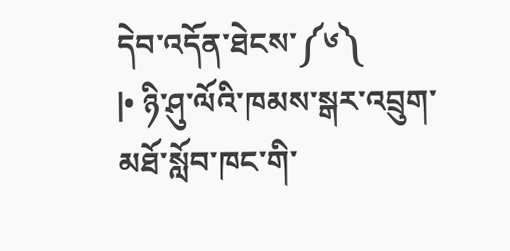དེབ་འདོན་ཐེངས་༼༦༽
|• ཉི་ཤུ་ལོའི་ཁམས་སྒར་འབྲུག་མཐོ་སློབ་ཁང་གི་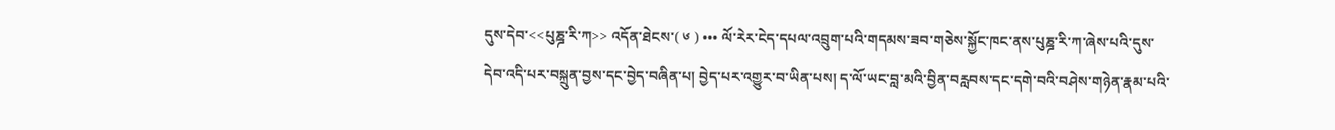དུས་དེབ་<<པུཎྜ་རི་ཀ>> འདོན་ཐེངས་( ༦ ) ••• ལོ་རེར་ངེད་དཔལ་འབྲུག་པའི་གདམས་ཟབ་གཅེས་སྐྱོང་ཁང་ནས་པུཎྜ་རི་ཀ་ཞེས་པའི་དུས་དེབ་འདི་པར་བསྐྲུན་བྱས་དང་བྱེད་བཞིན་པ། བྱེད་པར་འགྱུར་བ་ཡིན་པས། ད་ལོ་ཡང་བླ་མའི་བྱིན་བརླབས་དང་དགེ་བའི་བཤེས་གཉེན་རྣམ་པའི་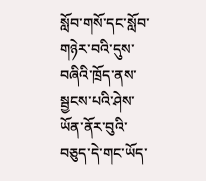སློབ་གསོ་དང་སློབ་གཉེར་བའི་དུས་བཞིའི་ཁྲོད་ནས་སྦྱངས་པའི་ཤེས་ཡོན་ནོར་བུའི་བཅུད་དེ་གང་ཡོད་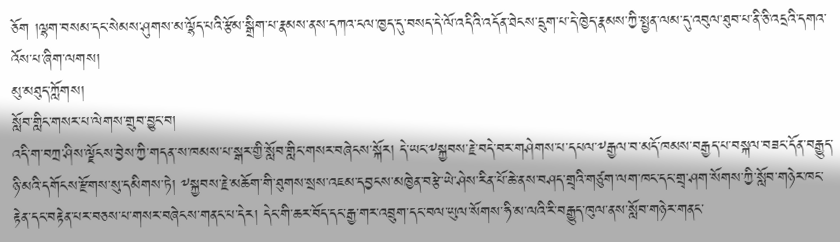ཅོག །ལྷག་བསམ་དང་སེམས་ཤུགས་མ་ལྷོད་པའི་རྩོམ་སྒྲིག་པ་རྣམས་ནས་དཀའ་ངལ་ཁྱད་དུ་བསད་དེ་ལོ་འདིའི་འདོན་ཐེངས་དྲུག་པ་དེ་ཁྱེད་རྣམས་ཀྱི་སྤྱན་ལམ་དུ་འབུལ་ཐུབ་པ་ནི་ཅི་འདྲའི་དགའ་འོས་པ་ཞིག་ལགས།
མུ་མཐུད་ཀློགས།
སློབ་གླིང་གསར་པ་ལེགས་གྲུབ་བྱུང་བ།
འདི་ག་བཀྲ་ཤིས་ལྗོངས་བྱེས་ཀྱི་གདན་ས་ཁམས་པ་སྒར་གྱི་སློབ་གླིང་གསར་བཞེངས་སྐོར། དེ་ཡང་༸སྐྱབས་རྗེ་བདེ་བར་གཤེགས་པ་དཔལ་༸རྒྱལ་བ་མདོ་ཁམས་བརྒྱད་པ་བསྐལ་བཟང་དོན་བརྒྱུད་ཉི་མའི་དགོངས་རྫོགས་སུ་དམིགས་ཏེ། ༸སྐྱབས་རྗེ་མཆོག་གི་ཐུགས་སྲས་འཇམ་དབྱངས་མཁྱེན་བརྩེ་ཡེ་ཤེས་རིན་པོ་ཆེ་ནས་བཤད་གྲྭའི་གཙུག་ལག་ཁང་དང་གྲྭ་ཤག་སོགས་ཀྱི་སློབ་གཉེར་ཁང་རྟེན་དང་བརྟེན་པར་བཅས་པ་གསར་བཞེངས་གནང་པ་དེར། དེང་གི་ཆར་བོད་དང་རྒྱ་གར་འབྲུག་དང་བལ་ཡུལ་སོགས་ཧི་མ་ལའི་རི་བརྒྱུད་ཁུལ་ནས་སློབ་གཉེར་གནང་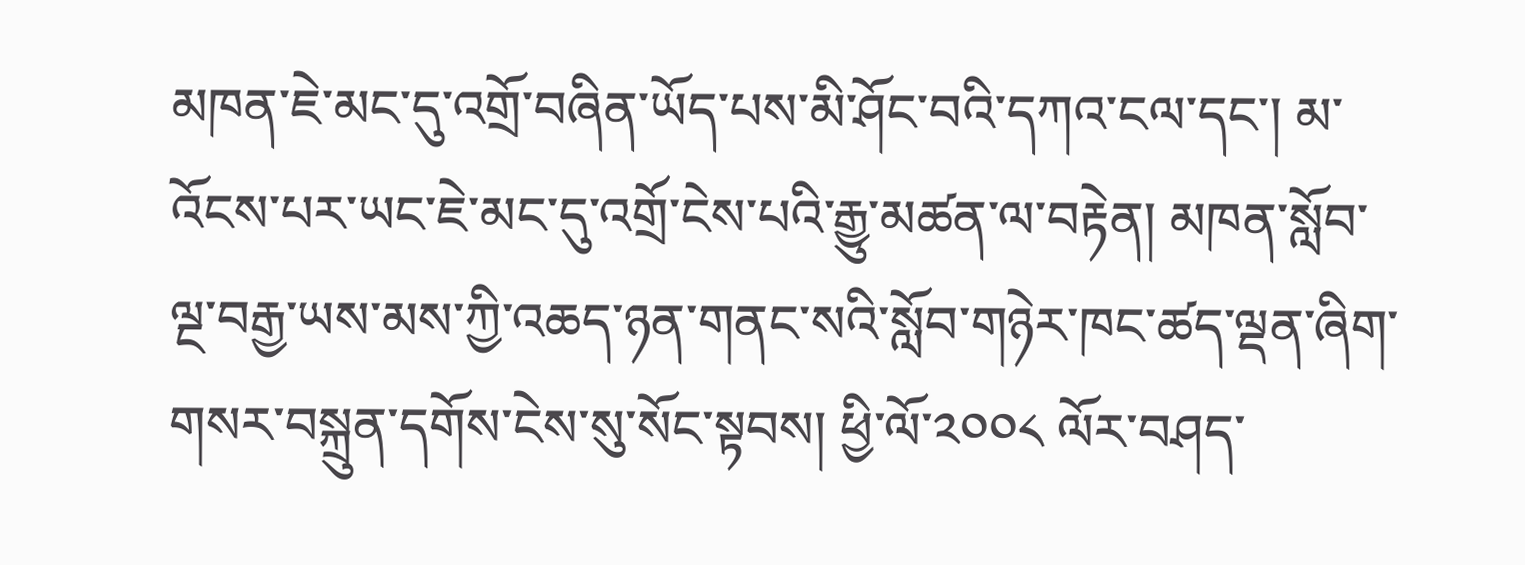མཁན་ཇེ་མང་དུ་འགྲོ་བཞིན་ཡོད་པས་མི་ཤོང་བའི་དཀའ་ངལ་དང་། མ་འོངས་པར་ཡང་ཇེ་མང་དུ་འགྲོ་ངེས་པའི་རྒྱུ་མཚན་ལ་བརྟེན། མཁན་སློབ་ལྔ་བརྒྱ་ཡས་མས་ཀྱི་འཆད་ཉན་གནང་སའི་སློབ་གཉེར་ཁང་ཚད་ལྡན་ཞིག་གསར་བསྐྲུན་དགོས་ངེས་སུ་སོང་སྟབས། ཕྱི་ལོ་༢༠༠༨ ལོར་བཤད་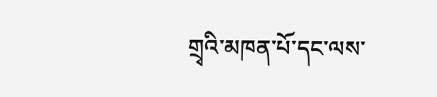གྲྭའི་མཁན་པོ་དང་ལས་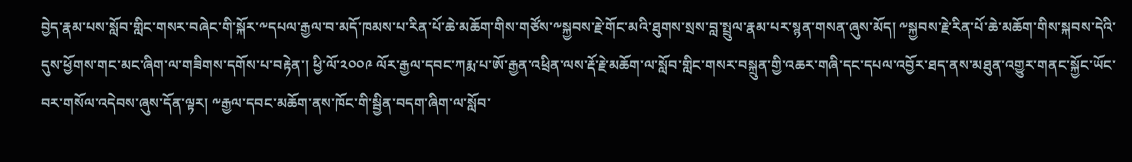བྱེད་རྣམ་པས་སློབ་གླིང་གསར་བཞེང་གི་སྐོར་༸དཔལ་རྒྱལ་བ་མདོ་ཁམས་པ་རིན་པོ་ཆེ་མཆོག་གིས་གཙོས་༸སྐྱབས་རྗེ་གོང་མའི་ཐུགས་སྲས་བླ་སྤྲུལ་རྣམ་པར་སྙན་གསན་ཞུས་མོད། ༸སྐྱབས་རྗེ་རིན་པོ་ཆེ་མཆོག་གིས་སྐབས་དེའི་དུས་ཕྱོགས་གང་མང་ཞིག་ལ་གཟིགས་དགོས་པ་བརྟེན་། ཕྱི་ལོ་༢༠༠༩ ལོར་རྒྱལ་དབང་ཀརྨ་པ་ཨོ་རྒྱན་འཕྲིན་ལས་རྡོ་རྗེ་མཆོག་ལ་སློབ་གླིང་གསར་བསྐྲུན་གྱི་འཆར་གཞི་དང་དཔལ་འབྱོར་ཐད་ནས་མཐུན་འགྱུར་གནང་སྐྱོང་ཡོང་བར་གསོལ་འདེབས་ཞུས་དོན་ལྟར། ༸རྒྱལ་དབང་མཆོག་ནས་ཁོང་གི་སྦྱིན་བདག་ཞིག་ལ་སློབ་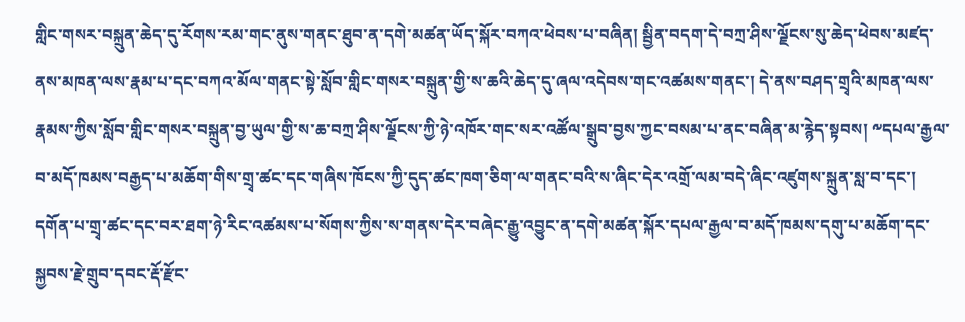གླིང་གསར་བསྐྲུན་ཆེད་དུ་རོགས་རམ་གང་ནུས་གནང་ཐུབ་ན་དགེ་མཚན་ཡོད་སྐོར་བཀའ་ཕེབས་པ་བཞིན། སྦྱིན་བདག་དེ་བཀྲ་ཤིས་ལྗོངས་སུ་ཆེད་ཕེབས་མཛད་ནས་མཁན་ལས་རྣམ་པ་དང་བཀའ་མོལ་གནང་སྟེ་སློབ་གླིང་གསར་བསྐྲུན་གྱི་ས་ཆའི་ཆེད་དུ་ཞལ་འདེབས་གང་འཚམས་གནང་། དེ་ནས་བཤད་གྲྭའི་མཁན་ལས་རྣམས་ཀྱིས་སློབ་གླིང་གསར་བསྐྲུན་བྱ་ཡུལ་གྱི་ས་ཆ་བཀྲ་ཤིས་ལྗོངས་ཀྱི་ཉེ་འཁོར་གང་སར་འཚོལ་སྒྲུབ་བྱས་ཀྱང་བསམ་པ་ནང་བཞིན་མ་རྙེད་སྟབས། ༸དཔལ་རྒྱལ་བ་མདོ་ཁམས་བརྒྱད་པ་མཆོག་གིས་གྲྭ་ཚང་དང་གཞིས་ཁོངས་ཀྱི་དུད་ཚང་ཁག་ཅིག་ལ་གནང་བའི་ས་ཞིང་དེར་འགྲོ་ལམ་བདེ་ཞིང་འཛུགས་སྐྲུན་སླ་བ་དང་། དགོན་པ་གྲྭ་ཚང་དང་བར་ཐག་ཉེ་རིང་འཚམས་པ་སོགས་ཀྱིས་ས་གནས་དེར་བཞེང་རྒྱུ་འབྱུང་ན་དགེ་མཚན་སྐོར་དཔལ་རྒྱལ་བ་མདོ་ཁམས་དགུ་པ་མཆོག་དང་སྐྱབས་རྗེ་གྲུབ་དབང་རྡོ་རྫོང་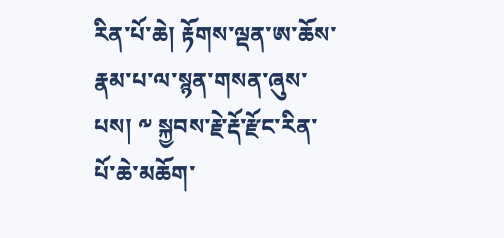རིན་པོ་ཆེ། རྟོགས་ལྡན་ཨ་ཆོས་རྣམ་པ་ལ་སྙན་གསན་ཞུས་པས། ༸ སྐྱབས་རྗེ་རྡོ་རྫོང་རིན་པོ་ཆེ་མཆོག་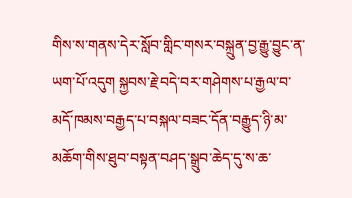གིས་ས་གནས་དེར་སློབ་གླིང་གསར་བསྐྲུན་བྱ་རྒྱུ་བྱུང་ན་ཡག་པོ་འདུག སྐྱབས་རྗེ་བདེ་བར་གཤེགས་པ་རྒྱལ་བ་མདོ་ཁམས་བརྒྱད་པ་བསྐལ་བཟང་དོན་བརྒྱུད་ཉི་མ་མཆོག་གིས་ཐུབ་བསྟན་བཤད་སྒྲུབ་ཆེད་དུ་ས་ཆ་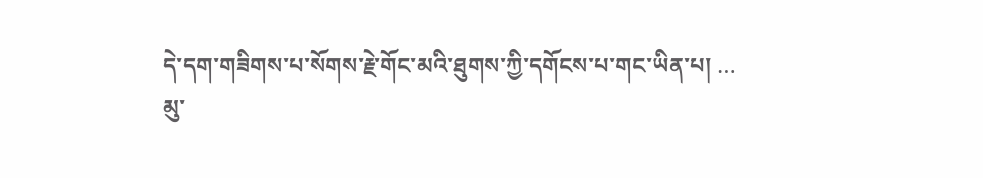དེ་དག་གཟིགས་པ་སོགས་རྗེ་གོང་མའི་ཐུགས་ཀྱི་དགོངས་པ་གང་ཡིན་པ། …
མུ་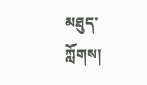མཐུད་ཀློགས།